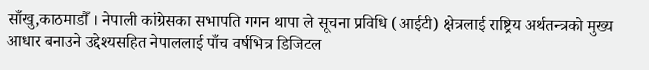साँखु,काठमाडौँ । नेपाली कांग्रेसका सभापति गगन थापा ले सूचना प्रविधि (आईटी) क्षेत्रलाई राष्ट्रिय अर्थतन्त्रको मुख्य आधार बनाउने उद्देश्यसहित नेपाललाई पाँच वर्षभित्र डिजिटल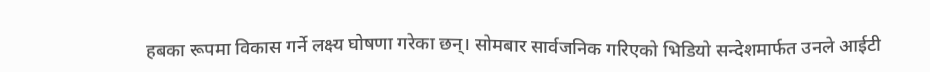हबका रूपमा विकास गर्ने लक्ष्य घोषणा गरेका छन्। सोमबार सार्वजनिक गरिएको भिडियो सन्देशमार्फत उनले आईटी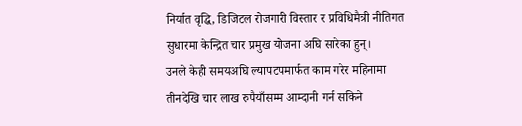निर्यात वृद्धि, डिजिटल रोजगारी विस्तार र प्रविधिमैत्री नीतिगत सुधारमा केन्द्रित चार प्रमुख योजना अघि सारेका हुन्।
उनले केही समयअघि ल्यापटपमार्फत काम गरेर महिनामा तीनदेखि चार लाख रुपैयाँसम्म आम्दानी गर्न सकिने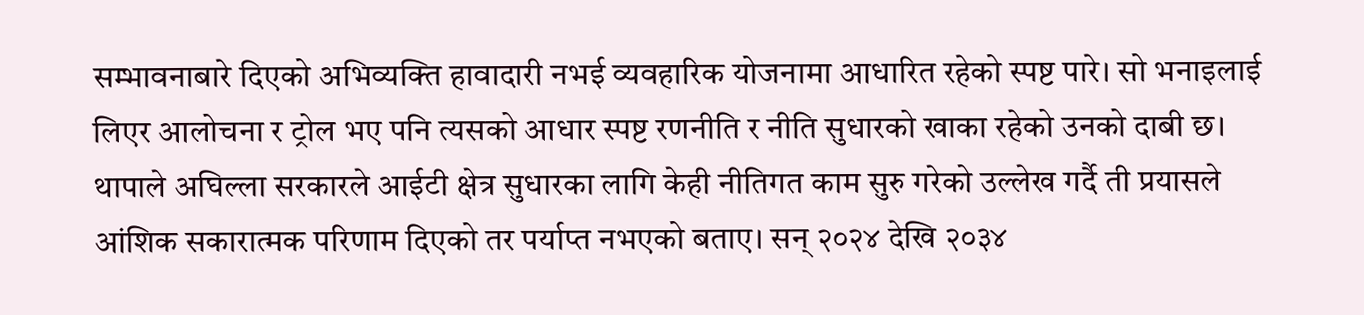सम्भावनाबारे दिएको अभिव्यक्ति हावादारी नभई व्यवहारिक योजनामा आधारित रहेको स्पष्ट पारे। सो भनाइलाई लिएर आलोचना र ट्रोल भए पनि त्यसको आधार स्पष्ट रणनीति र नीति सुधारको खाका रहेको उनको दाबी छ।
थापाले अघिल्ला सरकारले आईटी क्षेत्र सुधारका लागि केही नीतिगत काम सुरु गरेको उल्लेख गर्दै ती प्रयासले आंशिक सकारात्मक परिणाम दिएको तर पर्याप्त नभएको बताए। सन् २०२४ देखि २०३४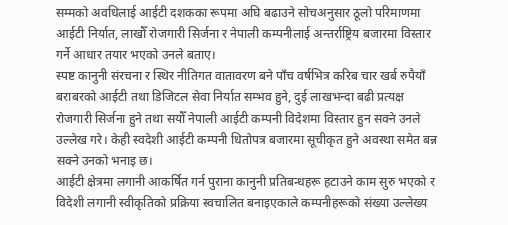सम्मको अवधिलाई आईटी दशकका रूपमा अघि बढाउने सोचअनुसार ठूलो परिमाणमा आईटी निर्यात, लाखौँ रोजगारी सिर्जना र नेपाली कम्पनीलाई अन्तर्राष्ट्रिय बजारमा विस्तार गर्ने आधार तयार भएको उनले बताए।
स्पष्ट कानुनी संरचना र स्थिर नीतिगत वातावरण बने पाँच वर्षभित्र करिब चार खर्ब रुपैयाँ बराबरको आईटी तथा डिजिटल सेवा निर्यात सम्भव हुने, दुई लाखभन्दा बढी प्रत्यक्ष रोजगारी सिर्जना हुने तथा सयौँ नेपाली आईटी कम्पनी विदेशमा विस्तार हुन सक्ने उनले उल्लेख गरे। केही स्वदेशी आईटी कम्पनी धितोपत्र बजारमा सूचीकृत हुने अवस्था समेत बन्न सक्ने उनको भनाइ छ।
आईटी क्षेत्रमा लगानी आकर्षित गर्न पुराना कानुनी प्रतिबन्धहरू हटाउने काम सुरु भएको र विदेशी लगानी स्वीकृतिको प्रक्रिया स्वचालित बनाइएकाले कम्पनीहरूको संख्या उल्लेख्य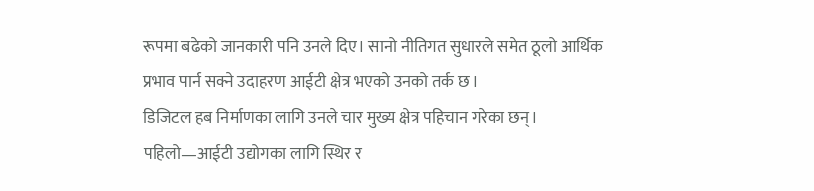रूपमा बढेको जानकारी पनि उनले दिए। सानो नीतिगत सुधारले समेत ठूलो आर्थिक प्रभाव पार्न सक्ने उदाहरण आईटी क्षेत्र भएको उनको तर्क छ।
डिजिटल हब निर्माणका लागि उनले चार मुख्य क्षेत्र पहिचान गरेका छन्। पहिलो—आईटी उद्योगका लागि स्थिर र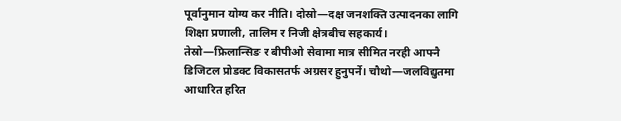पूर्वानुमान योग्य कर नीति। दोस्रो—दक्ष जनशक्ति उत्पादनका लागि शिक्षा प्रणाली, तालिम र निजी क्षेत्रबीच सहकार्य। तेस्रो—फ्रिलान्सिङ र बीपीओ सेवामा मात्र सीमित नरही आफ्नै डिजिटल प्रोडक्ट विकासतर्फ अग्रसर हुनुपर्ने। चौथो—जलविद्युतमा आधारित हरित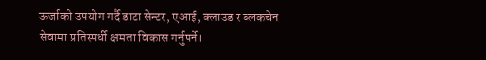ऊर्जाको उपयोग गर्दै डाटा सेन्टर, एआई, क्लाउड र ब्लकचेन सेवामा प्रतिस्पर्धी क्षमता विकास गर्नुपर्ने।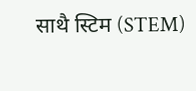साथै स्टिम (STEM)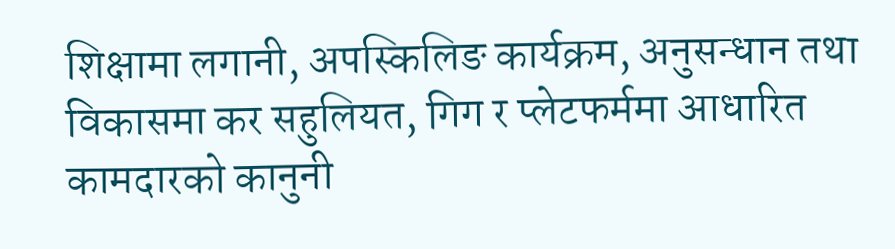शिक्षामा लगानी, अपस्किलिङ कार्यक्रम, अनुसन्धान तथा विकासमा कर सहुलियत, गिग र प्लेटफर्ममा आधारित कामदारको कानुनी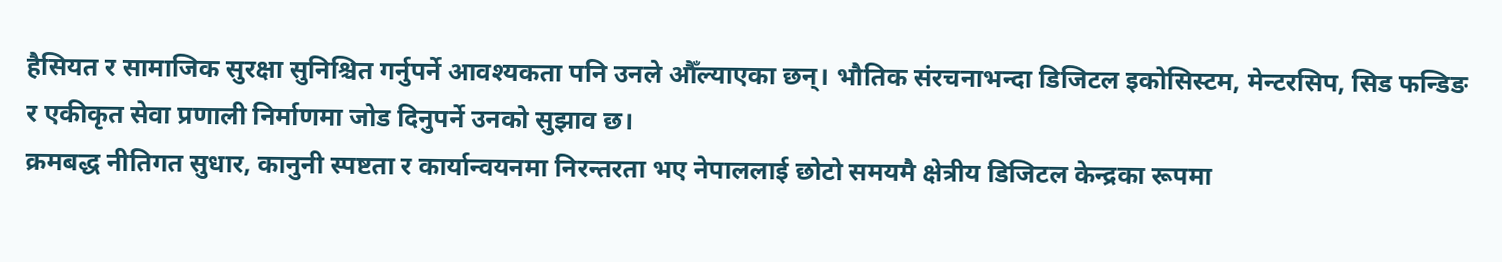हैसियत र सामाजिक सुरक्षा सुनिश्चित गर्नुपर्ने आवश्यकता पनि उनले औँल्याएका छन्। भौतिक संरचनाभन्दा डिजिटल इकोसिस्टम, मेन्टरसिप, सिड फन्डिङ र एकीकृत सेवा प्रणाली निर्माणमा जोड दिनुपर्ने उनको सुझाव छ।
क्रमबद्ध नीतिगत सुधार, कानुनी स्पष्टता र कार्यान्वयनमा निरन्तरता भए नेपाललाई छोटो समयमै क्षेत्रीय डिजिटल केन्द्रका रूपमा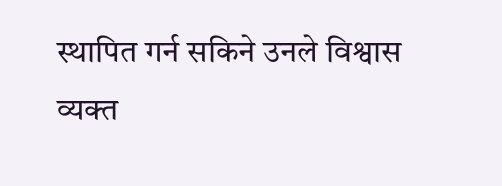स्थापित गर्न सकिने उनले विश्वास व्यक्त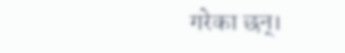गरेका छन्।